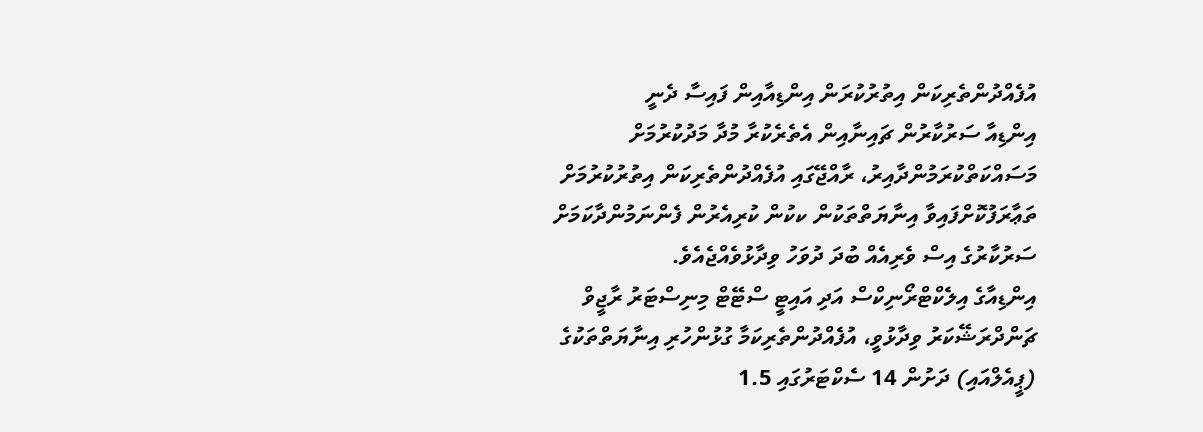އުފެއްދުންތެރިކަން އިތުރުކުރަން އިންޑިއާއިން ފައިސާ ދެނީ
އިންޑިއާ ސަރުކާރުން ޗައިނާއިން އެތެރެކުރާ މުދާ މަދުކުރުމަށް މަސައްކަތްކުރަމުންދާއިރު، ރާއްޖޭގައި އުފެއްދުންތެރިކަން އިތުރުކުރުމަށް ތަޢާރަފުކޮށްފައިވާ އިނާޔަތްތަކުން ކކުން ކުރިއެރުން ފެންނަމުންދާކަމަށް ސަރުކާރުގެ އިސް ވެރިއެއް ބުދަ ދުވަހު ވިދާޅުވެއްޖެއެވެ.
އިންޑިއާގެ އިލެކްޓްރޯނިކްސް އަދި އައިޓީ ސްޓޭޓް މިނިސްޓަރު ރާޖީވް ޗަންދްރަޝޭކަރު ވިދާޅުވީ، އުފެއްދުންތެރިކަމާ ގުޅުންހުރި އިނާޔަތްތަކުގެ (ޕީއެލްއައި) ދަށުން 14 ސެކްޓަރުގައި 1.5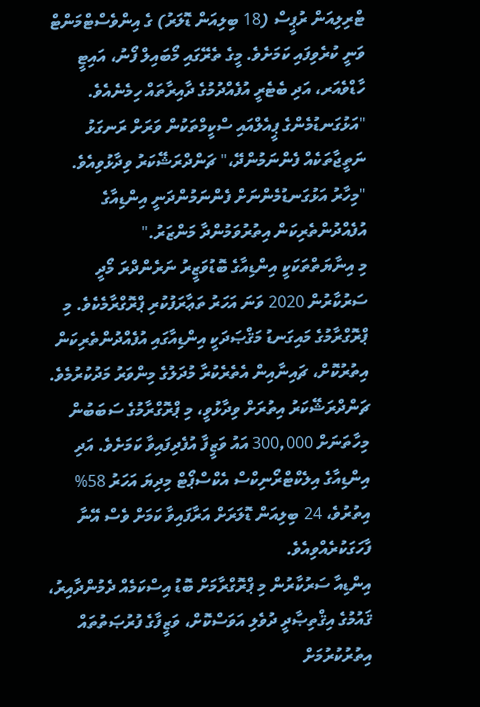ޓްރިލިއަން ރުޕީސް (18 ބިލިއަން ޑޮލަރު) ގެ އިންވެސްޓްމަންޓް ވަނީ ކުރެވިފައި ކަމަށެވެ. މީގެ ތެރޭގައި މޯބައިލް ފޯނު، އައިޓީ ހާޑްވެއަރ، އަދި ބެޓެރީ އުފެއްދުމުގެ ދާއިރާތައް ހިމެނެއެވެ.
"އަޅުގަނޑުމެންގެ ޕީއެލްއައި ސްކީމްތަކުން ވަރަށް ރަނގަޅު ނަތީޖާތަކެއް ފެންނަމުންދޭ،" ޗަންދްރަޝޭކަރު ވިދާޅުވިއެވެ. "މިހާރު އަޅުގަނޑުމެންނަށް ފެންނަމުންދަނީ އިންޑިއާގެ އުފެއްދުންތެރިކަން އިތުރުވަމުންދާ މަންޒަރު."
މި އިނާޔަތްތަކަކީ އިންޑިއާގެ ބޮޑުވަޒީރު ނަރެންދްރަ މޯދީ ސަރުކާރުން 2020 ވަނަ އަހަރު ތަޢާރަފުކުރި ޕްރޮގްރާމެކެވެ. މި ޕްރޮގްރާމުގެ މައިގަނޑު މަޤްޞަދަކީ އިންޑިއާގައި އުފެއްދުންތެރިކަން އިތުރުކޮށް، ޗައިނާއިން އެތެރެކުރާ މުދަލުގެ މިންވަރު މަދުކުރުމެވެ.
ޗަންދްރަޝޭކަރު އިތުރަށް ވިދާޅުވީ، މި ޕްރޮގްރާމުގެ ސަބަބުން މިހާތަނަށް 300,000 އައު ވަޒީފާ އުފެދިފައިވާ ކަމަށެވެ. އަދި އިންޑިއާގެ އިލެކްޓްރޯނިކްސް އެކްސްޕޯޓް މިދިޔަ އަހަރު 58% އިތުރުވެ، 24 ބިލިއަން ޑޮލަރަށް އަރާފައިވާ ކަމަށް ވެސް އޭނާ ފާހަގަކުރެއްވިއެވެ.
އިންޑިއާ ސަރުކާރުން މި ޕްރޮގްރާމަށް ބޮޑު އިސްކަމެއް ދެމުންދާއިރު، ޤައުމުގެ އިޤްތިޞާދީ ދުވެލި އަވަސްކޮށް، ވަޒީފާގެ ފުރުޞަތުތައް އިތުރުކުރުމަށް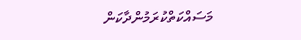މަސައްކަތްކުރަމުންދާކަން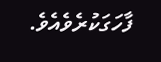ފާހަގަކުރެވެއެވެ.